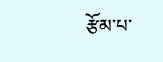རྩོམ་པ་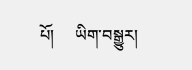པོ།     ཡིག་བསྒྱུར།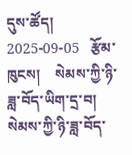དུས་ཚོད།   2025-09-05   རྩོམ་ཁུངས།    སེམས་ཀྱི་ཉི་ཟླ་བོད་ཡིག་དྲ་བ།
སེམས་ཀྱི་ཉི་ཟླ་བོད་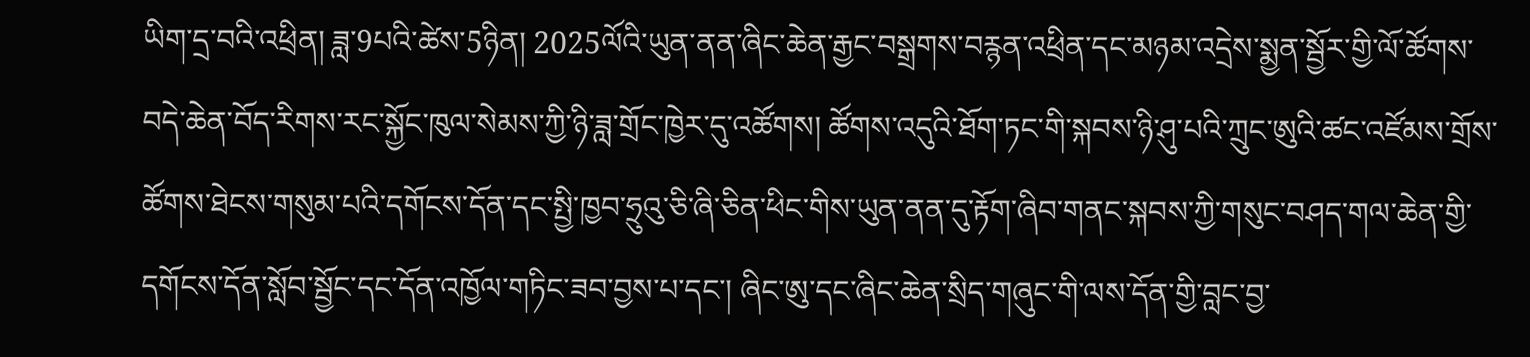ཡིག་དྲ་བའི་འཕྲིན། ཟླ་9པའི་ཚེས་5ཉིན། 2025ལོའི་ཡུན་ནན་ཞིང་ཆེན་རྒྱང་བསྒྲགས་བརྙན་འཕྲིན་དང་མཉམ་འདྲེས་སྨྱན་སྦྱོར་གྱི་ལོ་ཚོགས་བདེ་ཆེན་བོད་རིགས་རང་སྐྱོང་ཁུལ་སེམས་ཀྱི་ཉི་ཟླ་གྲོང་ཁྱེར་དུ་འཚོགས། ཚོགས་འདུའི་ཐོག་ཏང་གི་སྐབས་ཉི་ཤུ་པའི་ཀྲུང་ཨུའི་ཚང་འཛོམས་གྲོས་ཚོགས་ཐེངས་གསུམ་པའི་དགོངས་དོན་དང་སྤྱི་ཁྱབ་ཧྲུའུ་ཅི་ཞི་ཅིན་ཕིང་གིས་ཡུན་ནན་དུ་རྟོག་ཞིབ་གནང་སྐབས་ཀྱི་གསུང་བཤད་གལ་ཆེན་གྱི་དགོངས་དོན་སློབ་སྦྱོང་དང་དོན་འཁྱོལ་གཏིང་ཟབ་བྱས་པ་དང་། ཞིང་ཨུ་དང་ཞིང་ཆེན་སྲིད་གཞུང་གི་ལས་དོན་གྱི་བླང་བྱ་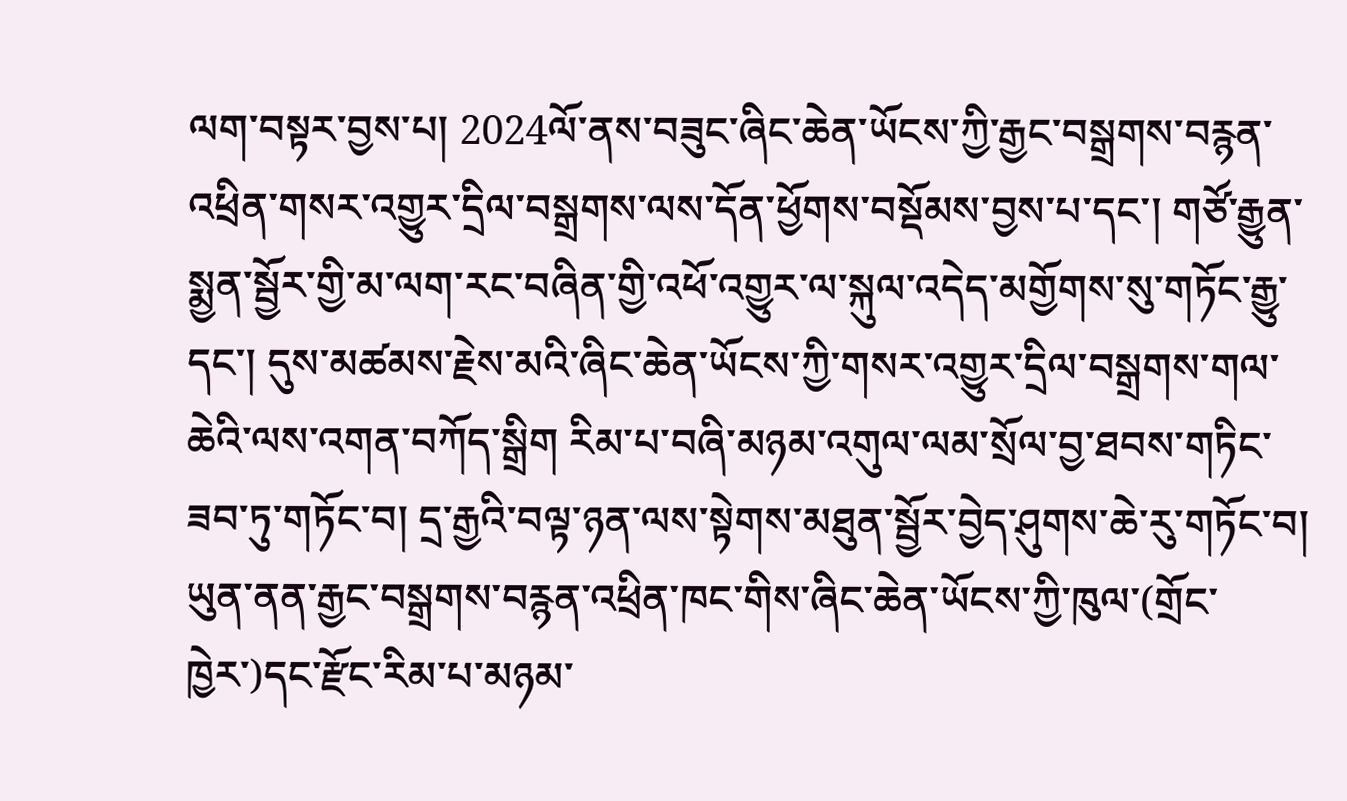ལག་བསྟར་བྱས་པ། 2024ལོ་ནས་བཟུང་ཞིང་ཆེན་ཡོངས་ཀྱི་རྒྱང་བསྒྲགས་བརྙན་འཕྲིན་གསར་འགྱུར་དྲིལ་བསྒྲགས་ལས་དོན་ཕྱོགས་བསྡོམས་བྱས་པ་དང་། གཙོ་རྒྱུན་སྨྱན་སྦྱོར་གྱི་མ་ལག་རང་བཞིན་གྱི་འཕོ་འགྱུར་ལ་སྐུལ་འདེད་མགྱོགས་སུ་གཏོང་རྒྱུ་དང་། དུས་མཚམས་རྗེས་མའི་ཞིང་ཆེན་ཡོངས་ཀྱི་གསར་འགྱུར་དྲིལ་བསྒྲགས་གལ་ཆེའི་ལས་འགན་བཀོད་སྒྲིག རིམ་པ་བཞི་མཉམ་འགུལ་ལམ་སྲོལ་བྱ་ཐབས་གཏིང་ཟབ་ཏུ་གཏོང་བ། དྲ་རྒྱའི་བལྟ་ཉན་ལས་སྟེགས་མཐུན་སྦྱོར་བྱེད་ཤུགས་ཆེ་རུ་གཏོང་བ། ཡུན་ནན་རྒྱང་བསྒྲགས་བརྙན་འཕྲིན་ཁང་གིས་ཞིང་ཆེན་ཡོངས་ཀྱི་ཁུལ་(གྲོང་ཁྱེར་)དང་རྫོང་རིམ་པ་མཉམ་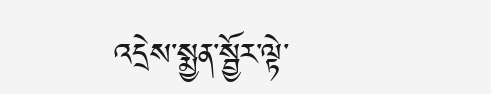འདྲེས་སྨྱན་སྦྱོར་ལྟེ་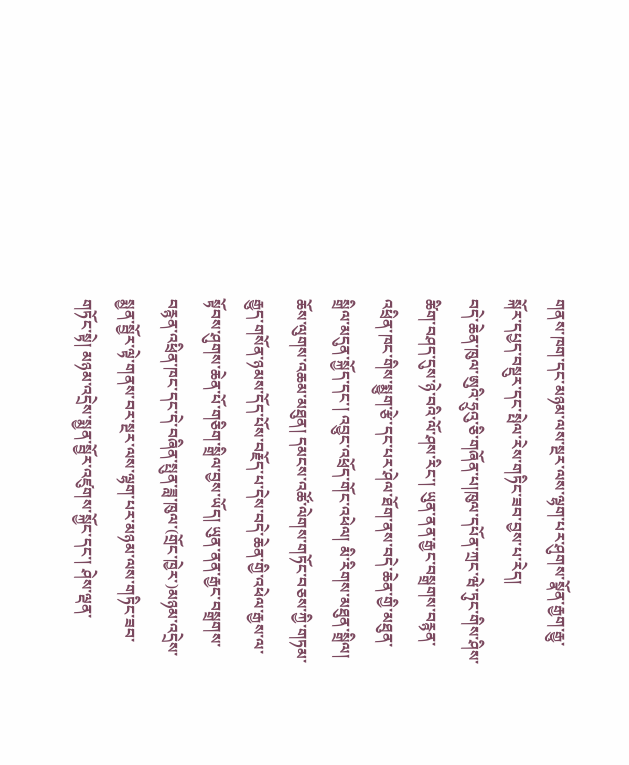གནས་ཁག་དང་མཉམ་ལས་སྔར་ལས་ལྷག་པར་ཤུགས་སྣོན་རྒྱག་རྒྱུ་སྐོར་དཔྱད་བསྡུར་དང་སྤེལ་རེས་གཏིང་ཟབ་བྱས་པ་རེད།
བདེ་ཆེན་ཁུལ་ཨུའི་ཧྲུའུ་ཅི་གཞོན་པ།ཁུལ་དཔོན་ཀྲང་ཝེ་ཏུང་གིས་ཤིས་ཚིག་བཤད་དུས་ཉེ་བའི་ལོ་ཤས་རིང་། ཡུན་ནན་རྒྱང་བསྒྲགས་བརྙན་འཕྲིན་ཁང་གིས་སྨྱུག་རྩེ་དང་པར་ཤེལ་ཐོག་ནས་བདེ་ཆེན་གྱི་མཐུན་སྒྲིལ་མདུན་སྐྱོད་དང་། འབྱུང་འཕྲོད་གོང་འཕེལ། མི་རིགས་མཐུན་སྒྲིལ། ཆོས་ལུགས་འཆམ་མཐུན། དམངས་འཚོ་ལེགས་གཏོང་བཅས་ཀྱི་གཏམ་རྒྱུད་གསོན་ཉམས་དོད་པོས་བརྗོད་པ་དེས་བདེ་ཆེན་གྱི་འཕེལ་རྒྱས་ལ་སྟོབས་ཤུགས་ཆེན་པོ་གཅིག་སྒྲིལ་བྱས་ཡོད། ཡུན་ནན་རྒྱང་བསྒྲགས་བརྙན་འཕྲིན་ཁང་དང་དེ་བཞིན་སྤུན་ཟླ་ཁུལ་(གྲོང་ཁྱེར་)མཉམ་འདྲེས་སྨྱན་སྦྱོར་ལྟེ་གནས་བར་སྔར་ལས་ལྷག་པར་མཉམ་ལས་གཏིང་ཟབ་གཏོང་སྟེ། མཉམ་འདྲེས་སྨྱན་སྦྱོར་འཛུགས་སྐྱོང་དང་། ཤེས་ལྡན་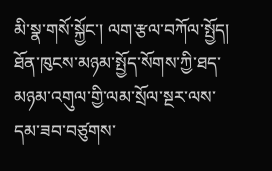མི་སྣ་གསོ་སྐྱོང་། ལག་རྩལ་བཀོལ་སྤྱོད། ཐོན་ཁུངས་མཉམ་སྤྱོད་སོགས་ཀྱི་ཐད་མཉམ་འགུལ་གྱི་ལམ་སྲོལ་སྔར་ལས་དམ་ཟབ་བཙུགས་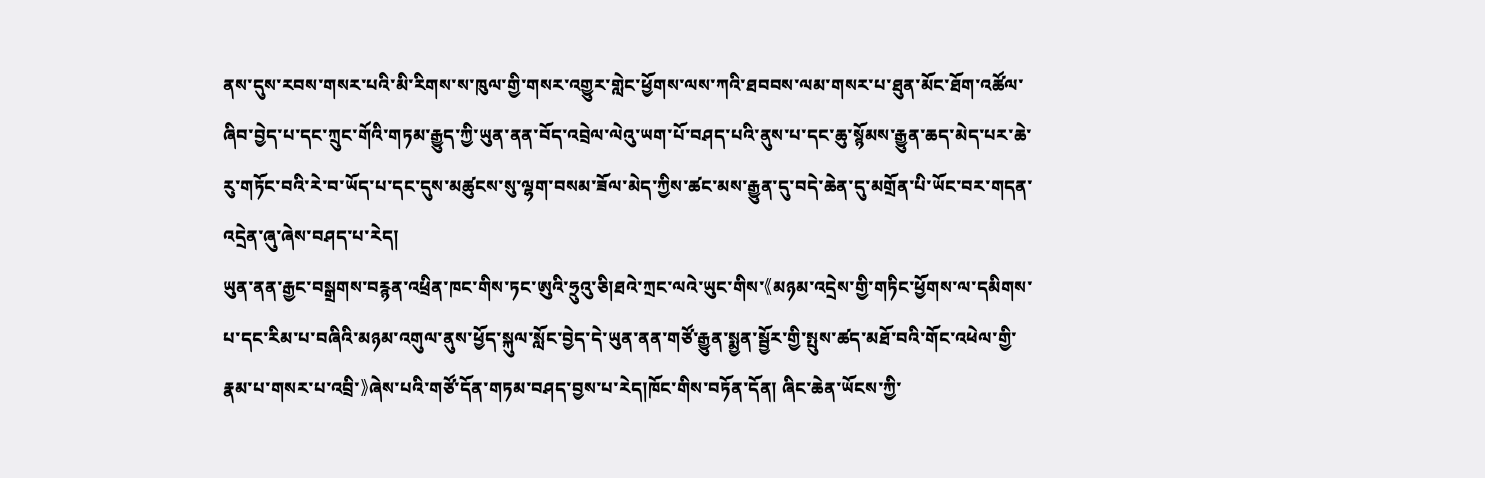ནས་དུས་རབས་གསར་པའི་མི་རིགས་ས་ཁུལ་གྱི་གསར་འགྱུར་གླེང་ཕྱོགས་ལས་ཀའི་ཐབབས་ལམ་གསར་པ་ཐུན་མོང་ཐོག་འཚོལ་ཞིབ་བྱེད་པ་དང་ཀྲུང་གོའི་གཏམ་རྒྱུད་ཀྱི་ཡུན་ནན་བོད་འབྲེལ་ལེའུ་ཡག་པོ་བཤད་པའི་ནུས་པ་དང་ཆུ་སྙོམས་རྒྱུན་ཆད་མེད་པར་ཆེ་རུ་གཏོང་བའི་རེ་བ་ཡོད་པ་དང་དུས་མཚུངས་སུ་ལྷག་བསམ་ཟོལ་མེད་ཀྱིས་ཚང་མས་རྒྱུན་དུ་བདེ་ཆེན་དུ་མགྲོན་པི་ཡོང་བར་གདན་འདྲེན་ཞུ་ཞེས་བཤད་པ་རེད།
ཡུན་ནན་རྒྱང་བསྒྲགས་བརྙན་འཕྲིན་ཁང་གིས་ཏང་ཨུའི་ཧྲུའུ་ཅི།ཐའེ་ཀྲང་ལའེ་ཡུང་གིས་《མཉམ་འདྲེས་གྱི་གཏིང་ཕྱོགས་ལ་དམིགས་པ་དང་རིམ་པ་བཞིའི་མཉམ་འགུལ་ནུས་ཕྱོད་སྐུལ་སློང་བྱེད་དེ་ཡུན་ནན་གཙོ་རྒྱུན་སྨྱན་སྦྱོར་གྱི་སྤུས་ཚད་མཐོ་བའི་གོང་འཕེལ་གྱི་རྣམ་པ་གསར་པ་འབྲི་》ཞེས་པའི་གཙོ་དོན་གཏམ་བཤད་བྱས་པ་རེད།ཁོང་གིས་བཏོན་དོན། ཞིང་ཆེན་ཡོངས་ཀྱི་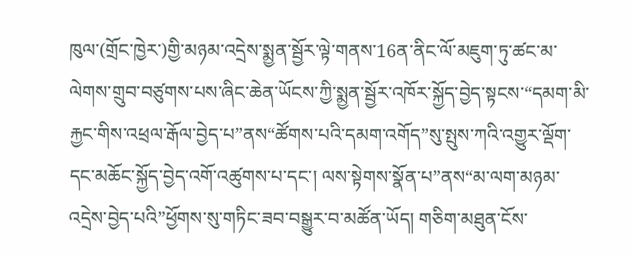ཁུལ་(གྲོང་ཁྱེར་)གྱི་མཉམ་འདྲེས་སྨྱན་སྦྱོར་ལྟེ་གནས་16ན་ནིང་ལོ་མཇུག་ཏུ་ཚང་མ་ལེགས་གྲུབ་བཙུགས་པས་ཞིང་ཆེན་ཡོངས་ཀྱི་སྨྱན་སྦྱོར་འཁོར་སྐྱོད་བྱེད་སྟངས་“དམག་མི་རྐྱང་གིས་འཕྲལ་རྒོལ་བྱེད་པ”ནས“ཚོགས་པའི་དམག་འགོད”སུ་སྤུས་ཀའི་འགྱུར་ལྡོག་དང་མཆོང་སྐྱོད་བྱེད་འགོ་འཚུགས་པ་དང་། ལས་སྟེགས་སྣོན་པ”ནས“མ་ལག་མཉམ་འདྲེས་བྱེད་པའི”ཕྱོགས་སུ་གཏིང་ཟབ་བསྒྱུར་བ་མཚོན་ཡོད། གཅིག་མཐུན་ངོས་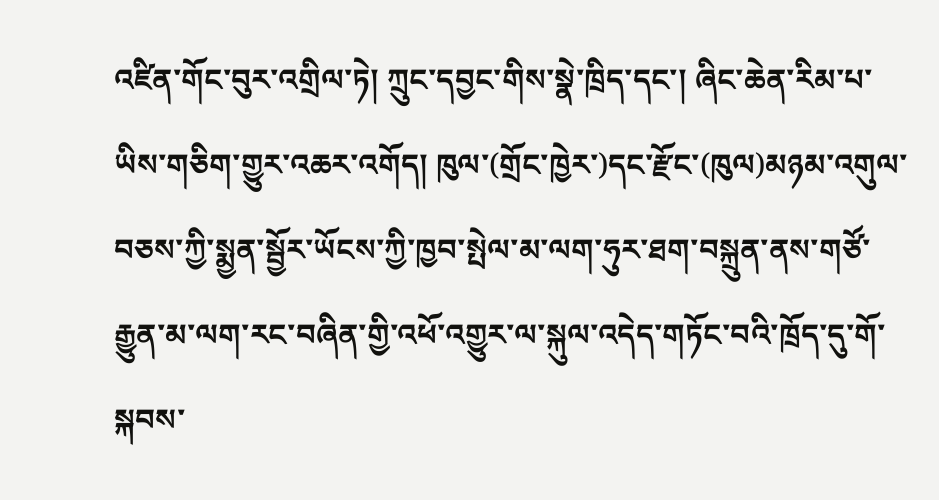འཛིན་གོང་བུར་འགྲིལ་ཏེ། ཀྲུང་དབྱང་གིས་སྣེ་ཁྲིད་དང་། ཞིང་ཆེན་རིམ་པ་ཡིས་གཅིག་གྱུར་འཆར་འགོད། ཁུལ་(གྲོང་ཁྱེར་)དང་རྫོང་(ཁུལ)མཉམ་འགུལ་བཅས་ཀྱི་སྨྱན་སྦྱོར་ཡོངས་ཀྱི་ཁྱབ་སྤེལ་མ་ལག་ཧུར་ཐག་བསྐྲུན་ནས་གཙོ་རྒྱུན་མ་ལག་རང་བཞིན་གྱི་འཕོ་འགྱུར་ལ་སྐུལ་འདེད་གཏོང་བའི་ཁྲོད་དུ་གོ་སྐབས་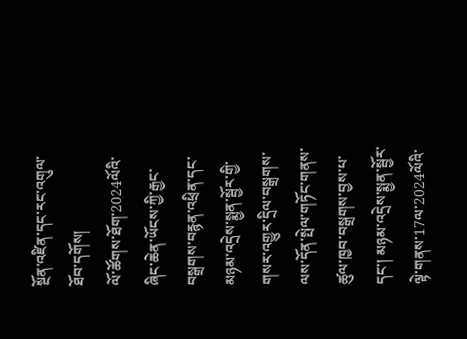སྔོན་འཛིན་དང་རང་འགུལ་ཐོབ་དགོས།
ལོ་ཚོགས་ཐོག་2024ལོའི་ཞིང་ཆེན་ཡོངས་ཀྱི་རྒྱང་བསྒྲགས་བརྙན་འཕྲིན་དང་མཉམ་འདྲེས་སྨྱན་སྦྱོར་གྱི་གསར་འགྱུར་དྲིལ་བསྒྲགས་ལས་དོན་སྤེལ་གཏོང་གནས་ཚུལ་ཁྱབ་བསྒྲགས་བྱས་པ་དང་། མཉམ་འདྲེས་སྨྱན་སྦྱོར་ལྟེ་གནས་17ལ་2024ལོའི་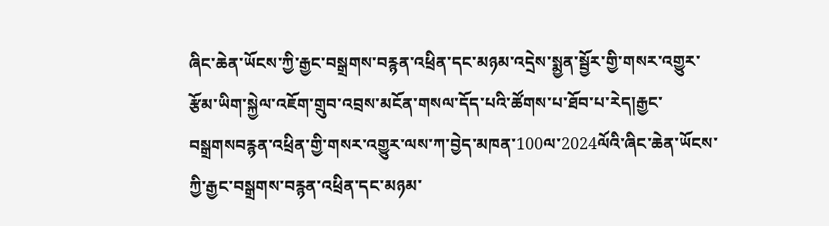ཞིང་ཆེན་ཡོངས་ཀྱི་རྒྱང་བསྒྲགས་བརྙན་འཕྲིན་དང་མཉམ་འདྲེས་སྨྱན་སྦྱོར་གྱི་གསར་འགྱུར་རྩོམ་ཡིག་སྐྱེལ་འཇོག་གྲུབ་འབྲས་མངོན་གསལ་དོད་པའི་ཚོགས་པ་ཐོབ་པ་རེད།རྒྱང་བསྒྲགསབརྙན་འཕྲིན་གྱི་གསར་འགྱུར་ལས་ཀ་བྱེད་མཁན་100ལ་2024ལོའི་ཞིང་ཆེན་ཡོངས་ཀྱི་རྒྱང་བསྒྲགས་བརྙན་འཕྲིན་དང་མཉམ་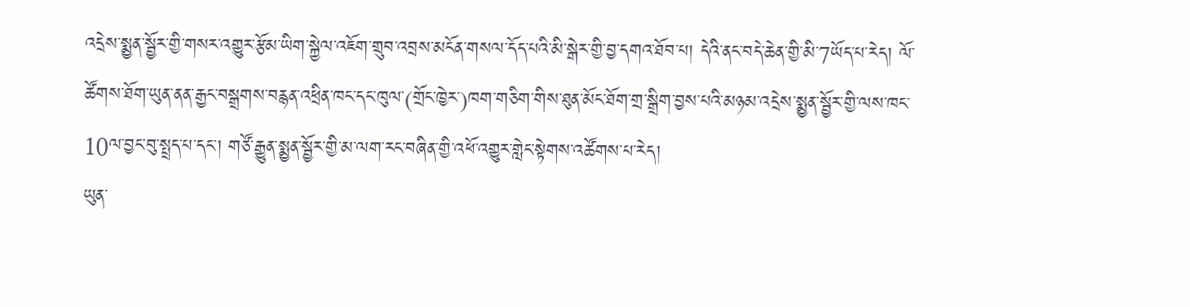འདྲེས་སྨྱན་སྦྱོར་གྱི་གསར་འགྱུར་རྩོམ་ཡིག་སྐྱེལ་འཇོག་གྲུབ་འབྲས་མངོན་གསལ་དོད་པའི་མི་སྒེར་གྱི་བྱ་དགའ་ཐོབ་པ། དེའི་ནང་བདེ་ཆེན་གྱི་མི་7ཡོད་པ་རེད། ལོ་ཚོགས་ཐོག་ཡུན་ནན་རྒྱང་བསྒྲགས་བརྙན་འཕྲིན་ཁང་དང་ཁུལ་(གྲོང་ཁྱེར་)ཁག་གཅིག་གིས་ཐུན་མོང་ཐོག་གྲ་སྒྲིག་བྱས་པའི་མཉམ་འདྲེས་སྨྱན་སྦྱོར་གྱི་ལས་ཁང་10ལ་བྱང་བུ་སྤྲད་པ་དང་། གཙོ་རྒྱུན་སྨྱན་སྦྱོར་གྱི་མ་ལག་རང་བཞིན་གྱི་འཕོ་འགྱུར་གླེང་སྟེགས་འཚོགས་པ་རེད།
ཡུན་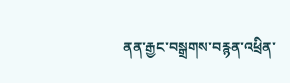ནན་རྒྱང་བསྒྲགས་བརྙན་འཕྲིན་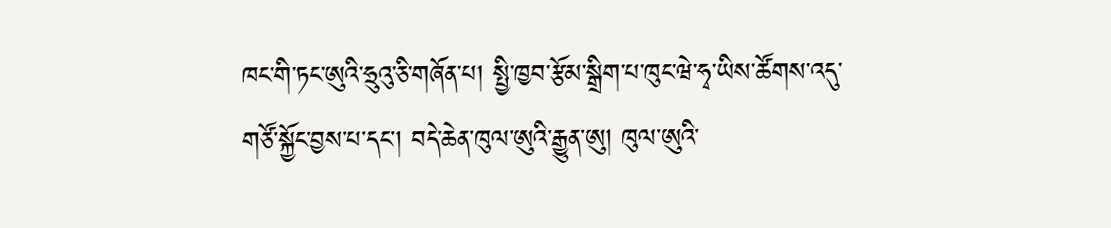ཁང་གི་ཏང་ཨུའི་ཧྲུའུ་ཅི་གཞོན་པ། སྤྱི་ཁྱབ་རྩོམ་སྒྲིག་པ་ཁུང་ཝེ་ཧྭ་ཡིས་ཚོགས་འདུ་གཙོ་སྐྱོང་བྱས་པ་དང་། བདེ་ཆེན་ཁུལ་ཨུའི་རྒྱུན་ཨུ། ཁུལ་ཨུའི་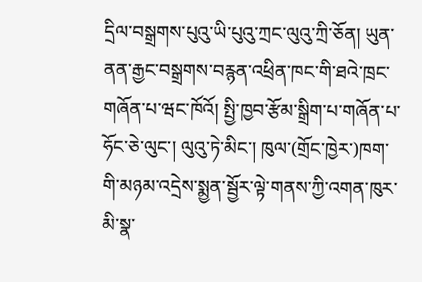དྲིལ་བསྒྲགས་པུའུ་ཡི་པུའུ་ཀྲང་ལུའུ་ཀྲི་ཅོན། ཡུན་ནན་རྒྱང་བསྒྲགས་བརྙན་འཕྲིན་ཁང་གི་ཐའེ་ཁྲང་གཞོན་པ་ཝང་ཁོའོ། སྤྱི་ཁྱབ་རྩོམ་སྒྲིག་པ་གཞོན་པ་ཧོང་ཅེ་ལུང་། ལུའུ་ཏེ་མིང་། ཁུལ་(གྲོང་ཁྱེར་)ཁག་གི་མཉམ་འདྲེས་སྨྱན་སྦྱོར་ལྟེ་གནས་ཀྱི་འགན་ཁུར་མི་སྣ་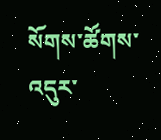སོགས་ཚོགས་འདུར་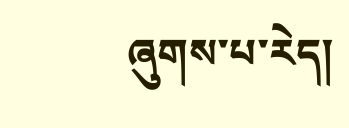ཞུགས་པ་རེད།